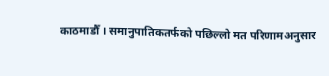काठमाडौँ । समानुपातिकतर्फको पछिल्लो मत परिणामअनुसार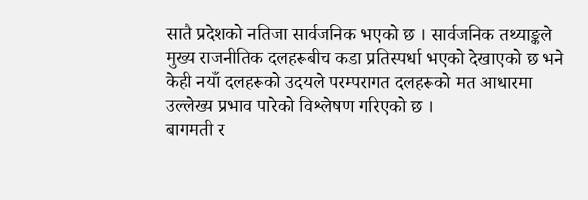सातै प्रदेशको नतिजा सार्वजनिक भएको छ । सार्वजनिक तथ्याङ्कले मुख्य राजनीतिक दलहरूबीच कडा प्रतिस्पर्धा भएको देखाएको छ भने केही नयाँ दलहरूको उदयले परम्परागत दलहरूको मत आधारमा उल्लेख्य प्रभाव पारेको विश्लेषण गरिएको छ ।
बागमती र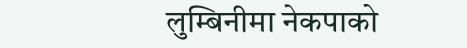लुम्बिनीमा नेकपाको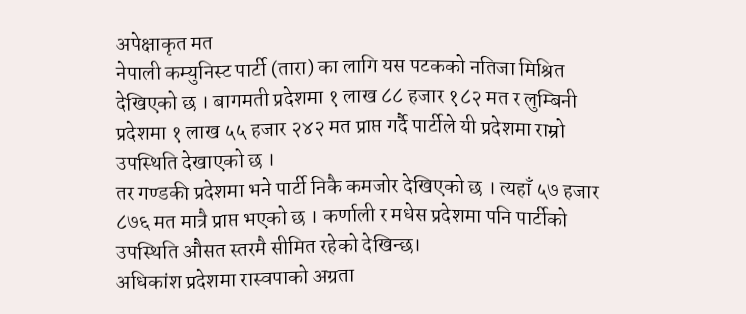अपेक्षाकृत मत
नेपाली कम्युनिस्ट पार्टी (तारा) का लागि यस पटकको नतिजा मिश्रित देखिएको छ । बागमती प्रदेशमा १ लाख ८८ हजार १८२ मत र लुम्बिनी प्रदेशमा १ लाख ५५ हजार २४२ मत प्राप्त गर्दै पार्टीले यी प्रदेशमा राम्रो उपस्थिति देखाएको छ ।
तर गण्डकी प्रदेशमा भने पार्टी निकै कमजोर देखिएको छ । त्यहाँ ५७ हजार ८७६ मत मात्रै प्राप्त भएको छ । कर्णाली र मधेस प्रदेशमा पनि पार्टीको उपस्थिति औसत स्तरमै सीमित रहेको देखिन्छ।
अधिकांश प्रदेशमा रास्वपाको अग्रता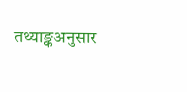तथ्याङ्कअनुसार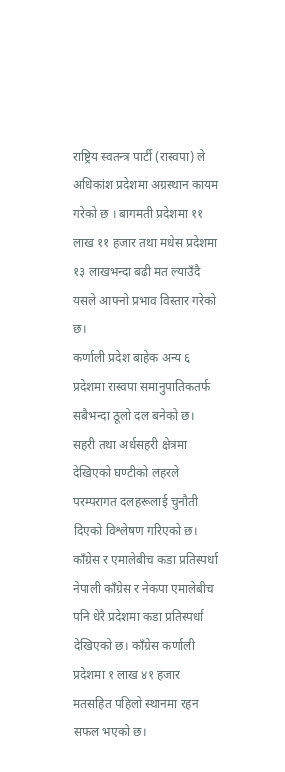राष्ट्रिय स्वतन्त्र पार्टी (रास्वपा) ले अधिकांश प्रदेशमा अग्रस्थान कायम गरेको छ । बागमती प्रदेशमा ११ लाख ११ हजार तथा मधेस प्रदेशमा १३ लाखभन्दा बढी मत ल्याउँदै यसले आफ्नो प्रभाव विस्तार गरेको छ।
कर्णाली प्रदेश बाहेक अन्य ६ प्रदेशमा रास्वपा समानुपातिकतर्फ सबैभन्दा ठूलो दल बनेको छ। सहरी तथा अर्धसहरी क्षेत्रमा देखिएको घण्टीको लहरले परम्परागत दलहरूलाई चुनौती दिएको विश्लेषण गरिएको छ।
काँग्रेस र एमालेबीच कडा प्रतिस्पर्धा
नेपाली काँग्रेस र नेकपा एमालेबीच पनि धेरै प्रदेशमा कडा प्रतिस्पर्धा देखिएको छ। काँग्रेस कर्णाली प्रदेशमा १ लाख ४१ हजार मतसहित पहिलो स्थानमा रहन सफल भएको छ।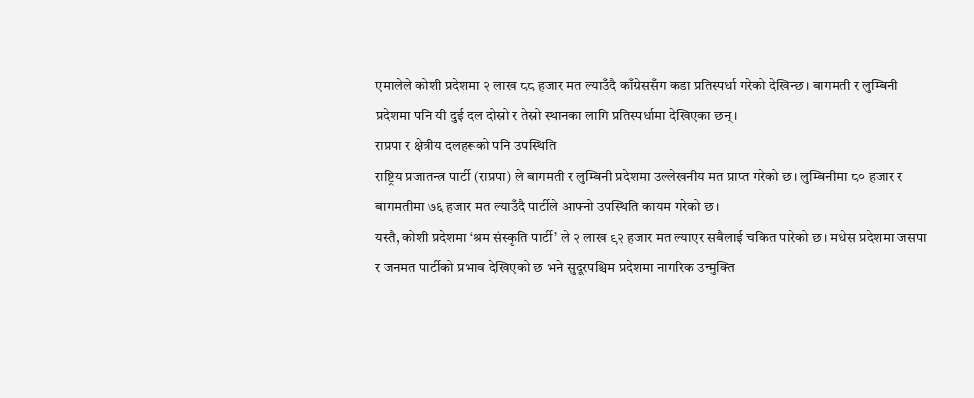एमालेले कोशी प्रदेशमा २ लाख ८८ हजार मत ल्याउँदै काँग्रेससँग कडा प्रतिस्पर्धा गरेको देखिन्छ। बागमती र लुम्बिनी प्रदेशमा पनि यी दुई दल दोस्रो र तेस्रो स्थानका लागि प्रतिस्पर्धामा देखिएका छन्।
राप्रपा र क्षेत्रीय दलहरूको पनि उपस्थिति
राष्ट्रिय प्रजातन्त्र पार्टी (राप्रपा) ले बागमती र लुम्बिनी प्रदेशमा उल्लेखनीय मत प्राप्त गरेको छ। लुम्बिनीमा ८० हजार र बागमतीमा ७६ हजार मत ल्याउँदै पार्टीले आफ्नो उपस्थिति कायम गरेको छ।
यस्तै, कोशी प्रदेशमा ‘श्रम संस्कृति पार्टी’ ले २ लाख ९२ हजार मत ल्याएर सबैलाई चकित पारेको छ। मधेस प्रदेशमा जसपा र जनमत पार्टीको प्रभाव देखिएको छ भने सुदूरपश्चिम प्रदेशमा नागरिक उन्मुक्ति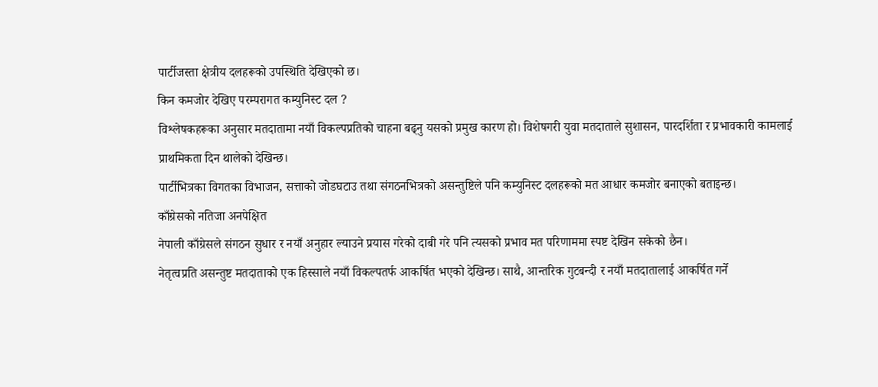पार्टीजस्ता क्षेत्रीय दलहरूको उपस्थिति देखिएको छ।
किन कमजोर देखिए परम्परागत कम्युनिस्ट दल ?
विश्लेषकहरूका अनुसार मतदातामा नयाँ विकल्पप्रतिको चाहना बढ्नु यसको प्रमुख कारण हो। विशेषगरी युवा मतदाताले सुशासन, पारदर्शिता र प्रभावकारी कामलाई प्राथमिकता दिन थालेको देखिन्छ।
पार्टीभित्रका विगतका विभाजन, सत्ताको जोडघटाउ तथा संगठनभित्रको असन्तुष्टिले पनि कम्युनिस्ट दलहरूको मत आधार कमजोर बनाएको बताइन्छ।
काँग्रेसको नतिजा अनपेक्षित
नेपाली काँग्रेसले संगठन सुधार र नयाँ अनुहार ल्याउने प्रयास गरेको दाबी गरे पनि त्यसको प्रभाव मत परिणाममा स्पष्ट देखिन सकेको छैन।
नेतृत्वप्रति असन्तुष्ट मतदाताको एक हिस्साले नयाँ विकल्पतर्फ आकर्षित भएको देखिन्छ। साथै, आन्तरिक गुटबन्दी र नयाँ मतदातालाई आकर्षित गर्ने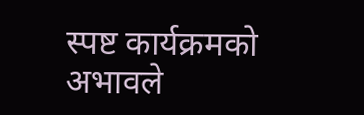स्पष्ट कार्यक्रमको अभावले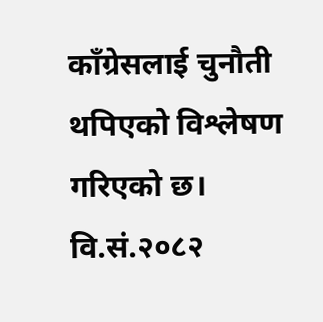काँग्रेसलाई चुनौती थपिएको विश्लेषण गरिएको छ।
वि.सं.२०८२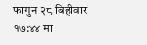फागुन २८ बिहीवार १७:४४ मा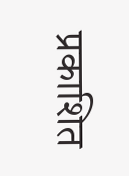प्रकाशित